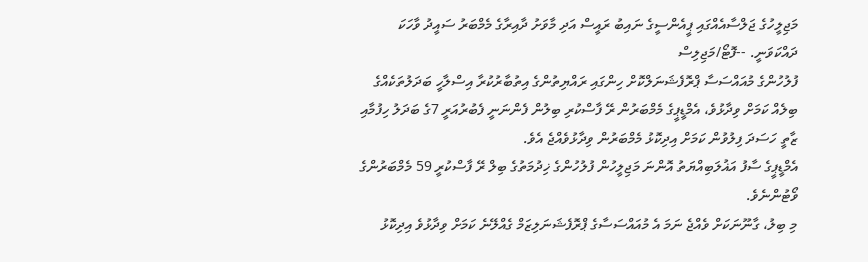މަޖިލީހުގެ ޖަލްސާއެއްގައި ޕީއެންސީގެ ނައިބު ރައީސް އަދި މާވަށު ދާއިރާގެ މެމްބަރު ސައީދު ވާހަކަ ދައްކަވަނީ. --ފޮޓޯ/މަޖިލިސް
ފުލުހުންގެ މުއައްސަސާ ޕްރޮފެޝަނަލްކޮށް ހިންގައި ރައްޔިތުންގެ އިތުބާރުކުރާ އިސްލާހީ ބަދަލުތަކެއްގެ ބިލެއް ކަމަށް ވިދާޅުވެ، އެމްޑީޕީގެ މެމްބަރުން ރޭ ފާސްކުރި ބިލުން ފެންނަނީ ފެބުރުއަރީ 7ގެ ބަދަލު ހިފުމާއި ޒާތީ ހަސަދަ ފިލުވުން ކަމަށް އިދިކޮޅު މެމްބަރުން ވިދާޅުވެއްޖެ އެވެ.
އެމްޑީޕީގެ ސާފު އަޣުލަބިއްޔަތު އޮންނަ މަޖިލީހުން ފުލުހުންގެ ޚިދުމަތުގެ ބިލް ރޭ ފާސްކުރީ 59 މެމްބަރުންގެ ވޯޓުންނެވެ.
މި ބިލު، ގާނޫނަކަށް ވެއްޖެ ނަމަ އެ މުއައްސަސާގެ ޕްރޮފެޝަނަލިޒަމް ގެއްލޭނެ ކަމަށް ވިދާޅުވެ އިދިކޮޅު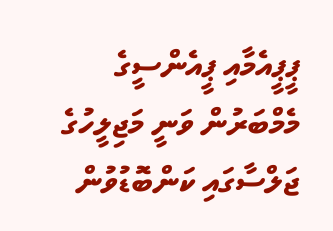ޕީޕީއެމާއި ޕީއެންސީގެ މެމްބަރުން ވަނީ މަޖިލީހުގެ ޖަލްސާގައި ކަންބޮޑުވުން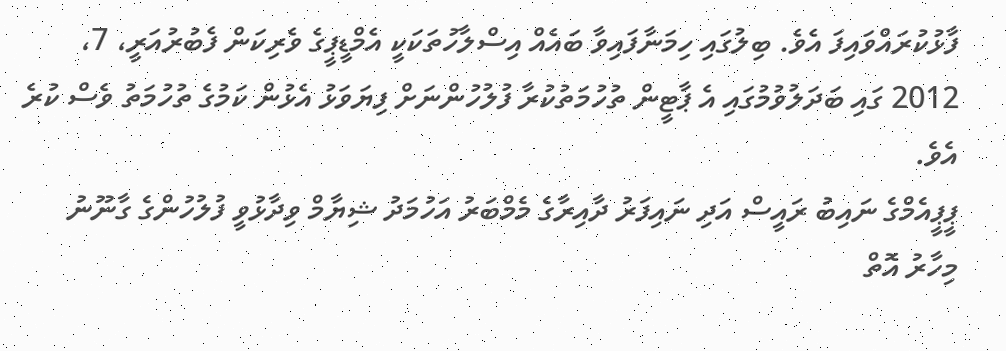ފާޅުކުރައްވައިފަ އެވެ. ބިލުގައި ހިމަނާފައިވާ ބައެއް އިސްލާހުތަކަކީ އެމްޑީޕީގެ ވެރިކަން ފެބުރުއަރީ، 7، 2012 ގައި ބަދަލުވުމުގައި އެ ޕާޓީން ތުހުމަތުކުރާ ފުލުހުންނަށް ފިޔަވަޅު އެޅުން ކަމުގެ ތުހުމަތު ވެސް ކުރެ އެވެ.
ޕީޕީއެމްގެ ނައިބު ރައީސް އަދި ނައިފަރު ދާއިރާގެ މެމްބަރު އަހުމަދު ޝިޔާމް ވިދާޅުވީ ފުލުހުންގެ ގާނޫނު މިހާރު އޮތް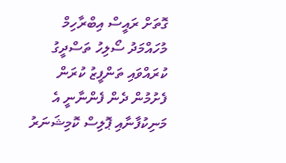ގޮތަށް ރައީސް އިބްރާހިމް މުހައްމަދު ސޯލިހު ތަސްދީގު ކުރައްވައި ތަންފީޒު ކުރަން ފެށުމުން ދެން ފެންނާނީ އެ މަނިކުފާނާއި ޕޮލިސް ކޮމިޝަނަރު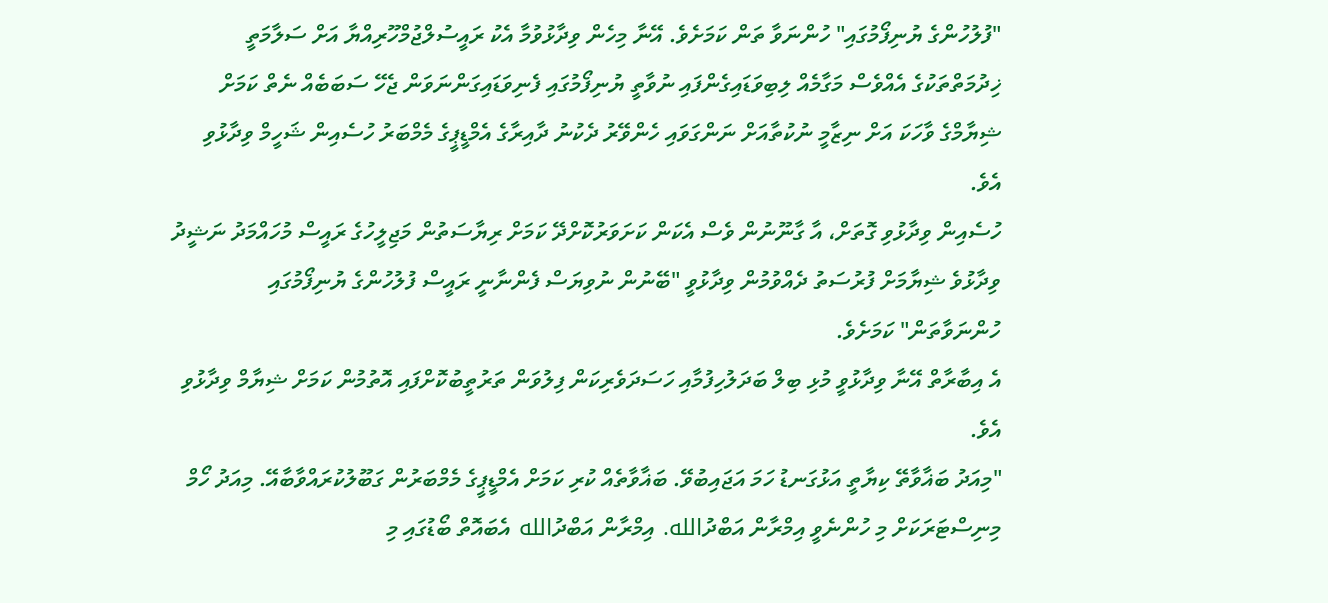"ފުލުހުންގެ ޔުނިފޯމުގައި" ހުންނަވާ ތަން ކަމަށެވެ. އޭނާ މިހެން ވިދާޅުވުމާ އެކު ރައީސުލްޖުމްހޫރިއްޔާ އަށް ސަލާމަތީ ޚިދުމަތްތަކުގެ އެއްވެސް މަގާމެއް ލިބިވަޑައިގެންފައި ނުވާތީ ޔުނިފޯމުގައި ފެނިވަޑައިގަންނަވަން ޖެހޭ ސަބަބެއް ނެތް ކަމަށް ޝިޔާމްގެ ވާހަކަ އަށް ނިޒާމީ ނުކުތާއަށް ނަންގަވައި ހެންވޭރު ދެކުނު ދާއިރާގެ އެމްޑީޕީގެ މެމްބަރު ހުސެއިން ޝަހީމް ވިދާޅުވި އެވެ.
ހުސެއިން ވިދާޅުވި ގޮތަށް، އާ ގާނޫނުން ވެސް އެކަން ކަށަވަރުކޮށްދޭ ކަމަށް ރިޔާސަތުން މަޖިލީހުގެ ރައީސް މުހައްމަދު ނަޝީދު ވިދާޅުވެ ޝިޔާމަށް ފުރުސަތު ދެއްވުމުން ވިދާޅުވީ "ބޭނުން ނުވިޔަސް ފެންނާނީ ރައީސް ފުލުހުންގެ ޔުނިފޯމުގައި ހުންނަވާތަން" ކަމަށެވެ.
އެ އިބާރާތް އޭނާ ވިދާޅުވީ މުޅި ބިލް ބަދަލުހިފުމާއި ހަސަދަވެރިކަން ފިލުވަން ތަރުތީބުކޮށްފައި އޮތުމުން ކަމަށް ޝިޔާމް ވިދާޅުވި އެވެ.
"މިއަދު ބަޣާވާތޭ ކިޔާތީ އަޅުގަނޑު ހަމަ އަޖައިބުވޭ. ބަޣާވާތެއް ކުރި ކަމަށް އެމްޑީޕީގެ މެމްބަރުން ގަބޫލުކުރައްވާބާއޭ. މިއަދު ހޯމް މިނިސްޓަރަކަށް މި ހުންނެވީ އިމްރާން އަބްދުالله. އިމްރާން އަބްދުالله އެބައޮތް ބޯޑުގައި މި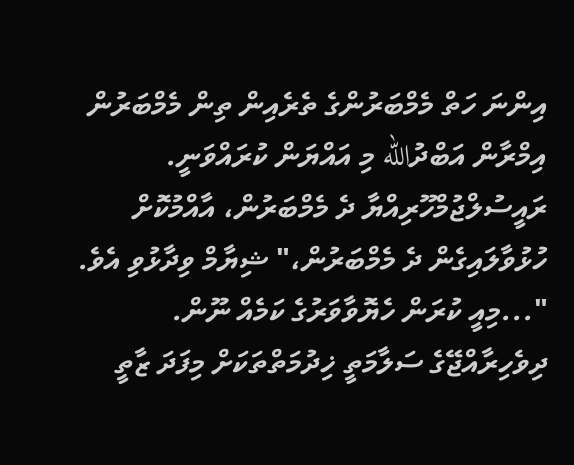އިންނަ ހަތް މެމްބަރުންގެ ތެރެއިން ތިން މެމްބަރުން އިމްރާން އަބްދުالله މި އައްޔަން ކުރައްވަނީ. ރައީސުލްޖުމްހޫރިއްޔާ ދެ މެމްބަރުން، އާއްމުކޮށް ހުޅުވާލައިގެން ދެ މެމްބަރުން،" ޝިޔާމް ވިދާޅުވި އެވެ.
"...މިއީ ކުރަން ހެޔޮވާވަރުގެ ކަމެއް ނޫން. ދިވެހިރާއްޖޭގެ ސަލާމަތީ ޚިދުމަތްތަކަށް މިފަދަ ޒާތީ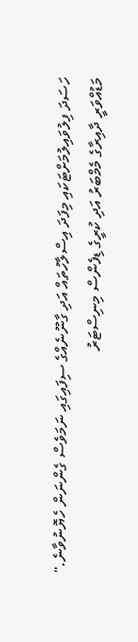ހަސަދަ ފިލުވައިލުމަށްޓަކައި މިފަދަ އިސްލާހުތައް އަދި ގާނޫނެއްގެ ސިފައިގައި ނަމަވެސް ގެންނަން ހެޔޮނުވާނެ."
މަޑުއްވަރީ ދާއިރާގެ މެމްބަރު އަދި ކުރީގެ ޑިފެންސް މިނިސްޓަރު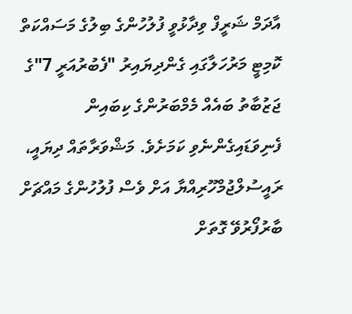އާދަމް ޝަރީފް ވިދާޅުވީ ފުލުހުންގެ ބިލުގެ މަސައްކަތް ކޮމިޓީ މަރުހަލާގައި ގެންދިޔައިރު "ފެބުރުއަރީ 7"ގެ ޖަޒުބާތު ބައެއް މެމްބަރުންގެ ކިބައިން ފެނިވަޑައިގެންނެވި ކަމަށެވެ. މަޝްވަރާތައް ދިޔައީ، ރައީސުލްޖުމްހޫރިއްޔާ އަށް ވެސް ފުލުހުންގެ މައްޗަށް ބާރުފޯރުވޭ ގޮތަށް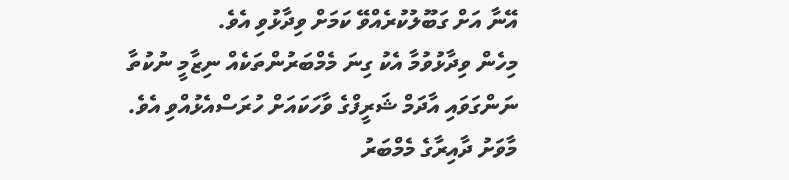އޭނާ އަށް ގަބޫލުކުރެއްވޭ ކަމަށް ވިދާޅުވި އެވެ.
މިހެން ވިދާޅުވުމާ އެކު ގިނަ މެމްބަރުންތަކެއް ނިޒާމީ ނުކުތާ ނަންގަވައި އާދަމް ޝަރީފްގެ ވާހަކައަށް ހުރަސްއެޅުއްވި އެވެ.
މާވަށު ދާއިރާގެ މެމްބަރު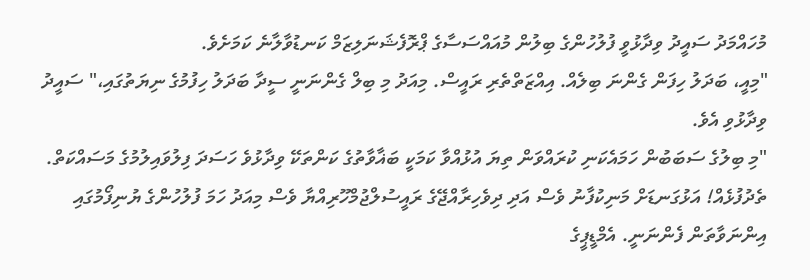މުހައްމަދު ސައީދު ވިދާޅުވީ ފުލުހުންގެ ބިލުން މުއައްސަސާގެ ޕްރޮފެޝަނަލިޒަމް ކަނޑުވާލާނެ ކަމަށެވެ.
"މިއީ، ބަދަލު ހިފަން ގެންނަ ބިލެއް. އިއްޒަތްތެރި ރައީސް. މިއަދު މި ބިލް ގެންނަނީ ސީދާ ބަދަލު ހިފުމުގެ ނިޔަތުގައި،" ސައީދު ވިދާޅުވި އެވެ.
"މި ބިލުގެ ސަބަބުން ހަމައެކަނި ކުރައްވަން ތިޔަ އުޅުއްވާ ކަމަކީ ބަޣާވާތުގެ ކަންތަކޭ ވިދާޅުވެ ހަސަދަ ފިލުވައިލުމުގެ މަސައްކަތް. ތެދުފުޅެއް! އަޅުގަނޑަށް މަނިކުފާނު ވެސް އަދި ދިވެހިރާއްޖޭގެ ރައީސުލްޖުމްހޫރިއްޔާ ވެސް މިއަދު ހަމަ ފުލުހުންގެ ޔުނިފޯމުގައި އިންނަވާތަން ފެންނަނީ. އެމްޑީޕީގެ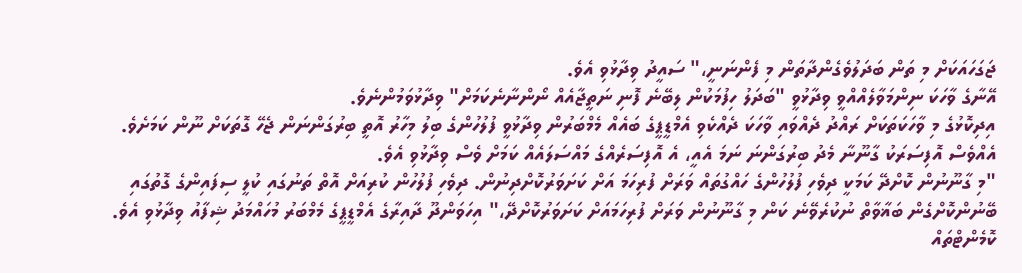ޖަގަހައަކަށް މި ތަން ބަދަލުވެގެންދާތަން މި ފެންނަނީ،" ސައީދު ވިދާޅުވި އެވެ.
އޭނާގެ ވާހަކަ ނިންމަވާލެއްއްވީ ވިދާޅުވީ "ބަދަލު ހިފުމަކުން ލިބޭނެ ފޮނި ނަތީޖާއެއް ނޯންނާނެކަމަށް" ވިދާޅުވަމުންނެވެ.
އިދިކޮޅުގެ މި ވާހަކަތަކަށް ރައްދު ދެއްވައި ވާހަކަ ދެއްކެވި އެމްޑީޕީގެ ބައެއް މެމްބަރުން ވިދާޅުވީ ފުލުހުންގެ ބިލު މިހާރު އޮތީ ބިރުގަންނަން ޖެހޭ ގޮތަކަށް ނޫން ކަމަށެވެ. އެއްވެސް އޮފިސަރަކު ގާނޫނާ މެދު ބިރުގަންނަ ނަމަ އެއީ، އެ އޮފިސަރެއްގެ މައްސަލައެއް ކަމަށް ވެސް ވިދާޅުވި އެވެ.
"މި ގާނޫނުން ކޮށްދޭ ކަމަކީ ދިވެހި ފުލުހުންގެ ހައްގުތައް ވަރަށް ފުރިހަމަ އަށް ކަށަވަރުކޮށްދިނުން. ދިވެހި ފުލުހުން ކުރިއަށް އޮތް ތަނުގައި ކުލީ ސިފައިންގެ ގޮތުގައި ބޭނުންކޮށްގެން ބަޣާވާތް ނުކުރެވޭނެ ކަން މި ގާނޫނުން ވަރަށް ފުރިހަމައަށް ކަށަވަރުކޮށްދޭ،" އިހަވަންދޫ ދާއިރާގެ އެމްޑީޕީގެ މެމްބަރު މުހައްމަދު ޝިފާއު ވިދާޅުވި އެވެ.
ކޮމެންޓްތައް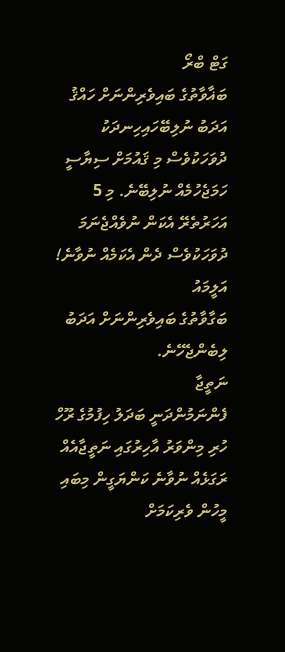ގަޓް ބްރޯ
ބަޣާވާތުގެ ބައިވެރިންނަށް ހައްޤު އަދަބު ނުލިބޭހައިހިނދަކު ދުވަހަކުވެސް މި ޤައުމަށް ސިޔާސީ ހަމަޖެހުމެއް ނުލިބޭނެ. މި 5 އަހަރުތެރޭ އެކަން ނުވެއްޖެނަމަ ދުވަހަކުވެސް ދެން އެކަމެއް ނުވާނެ!
އަލީމައު
ބަގާވާތުގެ ބައިވެރިންނަށް އަދަބު ލިބެންޖެހޭނެ.
ނަތީޖާ
ފެންނަމުންދަނީ ބަދަލު ހިފުމުގެ ރޫހް ހުރި މިންވަރު އާހިރުގައި ނަތީޖާއެއް ރަގަޅެއް ނުވާނެ ކަންޔަގީން މިބައި މީހުން ވެރިކަމަށް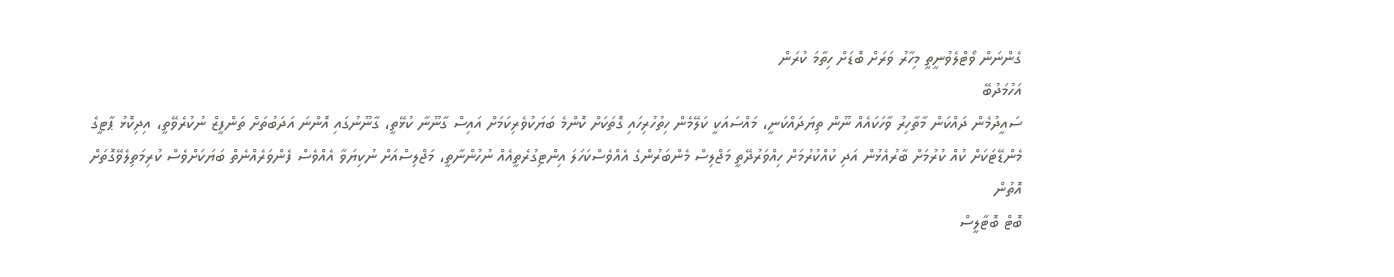ގެންނަން ވޯޓްލެވުނީތީ މިހާރު ވަރަށް ބޮޑަށް ހިތާމަ ކުރަން
އަހުމަދުބޭ
ސައީދުމެން ދައްކަން މާތާހިރު ވާހަކައެއް ނޫން ތިޔަދައްކަނީ، މައްސައަކީ ކަލޭމެން ހިތުހުރިހައި ގޮތަކަށް ކޮންމެ ބަޔަކުވެރިކަމަށް އައިސް ގާނޫނާ ކުޅޭތީ، ގާނޫނުގައި އޮންނަ އަދަބުތަށް ތަންފީޒް ނުކުރެވޭތީ، އިދިކޮޅު ޕާޓީގެ މެންޑޭޓަކަށް ކުއް ކުރުމަށް ބާރުއެޅުން އަދި ކުއްކުރުމަށް ހިއްވަރުދޭތީ މަޖްލިސް މެންބަރުންގެ އެއްވެސްކަހަލަ އިންޓިގުރެތީއެއް ނުހުންނާތީ، މަޖްލިސްއަށް ނުކިޔަވާ އެއްވެސް ފެންވަރެއްނެތް ބަޔަކަށްވެސް ކުރިމަތިލެވޭގޮތަށް އޮތުން
ބޮޓް ބޮޓާލީސް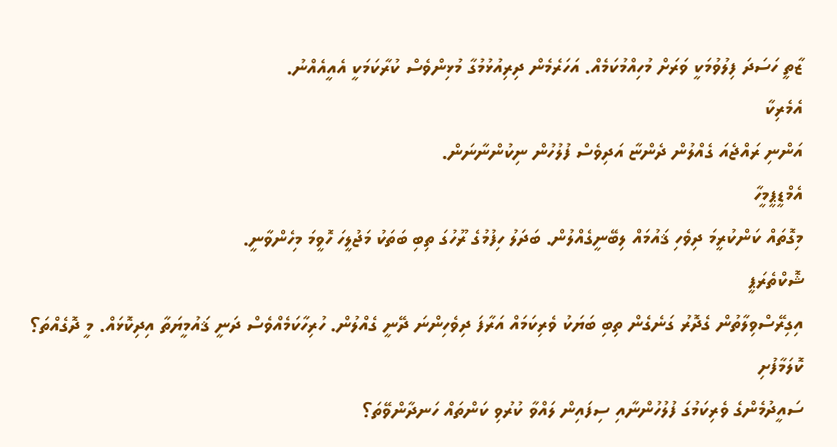ޒާތީ ހަސަދަ ފިލުވުމަކީ ވަރަށް މުހިއްމުކަމެއް. އަހަރެމެން ދިރިއުޅުމުގާ މުޅިންވެސް ކުރާކަމަކީ އެއީއެއްނު.
އެމެރިކާ
އަންނި ރައްޖެއަ ގެއްލުން ދެންޏާ އަދިވެސް ފުލުހުން ނިކުންނާނަން.
އެމްޑީޕީމީހާ
މިގޮތައް ކަންކުރީމަ ދިވެހި ޤައުމައް ލިބޭނީގެއްލުން. ބަދަލު ހިފުމުގެ ރޫހުގަ ތިބި ބަތަކު މަޖުލީހަ ހޮވީމަ މިހެންވާނީ.
ޝޮކްތެރަޕީ
އިގިރޭސްވިލާތުން ގެދޮރު ގަނެގެން ތިބި ބަޔަކު ވެރިކަމައް އަރާފަ ދިވެހިންނަ ދޭނީ ގެއްލުން. ހުރިހާކަމެއްވެސް ދަނީ ޤައުމީޔަތާ އިދިކޮޅައް. މީ ދޮގެއްތަ؟
ކޮލަމާފުށި
ސައީދުމެންގެ ވެރިކަމުގަ ފުލުހުންނާއި ސިފައިން ލައްވާ ކުރުވި ކަންތައް ހަނދާންވޭތަ؟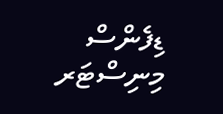ޑިފެންސް މިނިސްޓަރ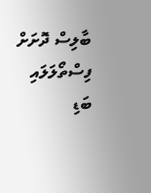ބާލިސް ދޮށަށް ފިސްތޯލަލައި ބަޑި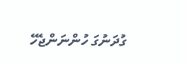ގުދަނުގަ ހުންނަންޖެހޭ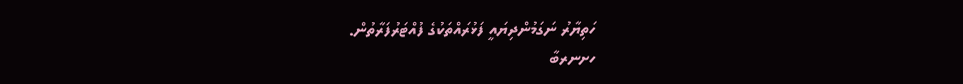ހަތިޔާރު ނަގަމުންދިޔައީ ފަޅުރައްތަކުގެ ފުއްޓަރުފަރާތުން.
ހށނރބާ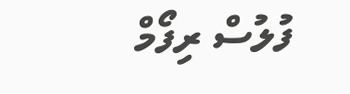ފުލުސް ރިފޯމް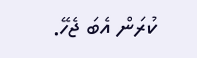ކުރަން އެބަ ޖެހޭ.